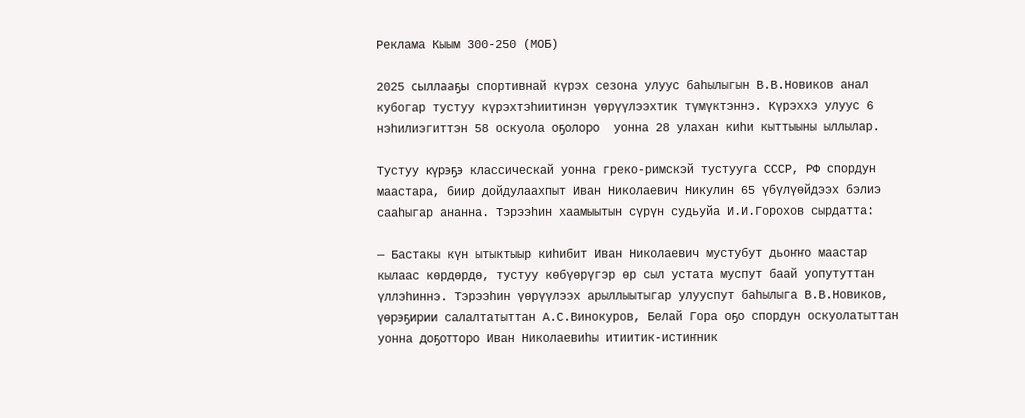Реклама Кыым 300-250 (МОБ)

2025 сыллааҕы спортивнай күрэх сезона улуус баһылыгын В.В.Новиков анал кубогар тустуу күрэхтэһиитинэн үөрүүлээхтик түмүктэннэ. Күрэххэ улуус 6 нэһилиэгиттэн 58 оскуола оҕолоро  уонна 28 улахан киһи кыттыыны ыллылар.

Тустуу күрэҕэ классическай уонна греко-римскэй тустууга СССР, РФ спордун маастара, биир дойдулаахпыт Иван Николаевич Никулин 65 үбүлүөйдээх бэлиэ сааһыгар ананна. Тэрээһин хаамыытын сүрүн судьуйа И.И.Горохов сырдатта:

— Бастакы күн ытыктыыр киһибит Иван Николаевич мустубут дьоҥҥо маастар кылаас көрдөрдө, тустуу көбүөрүгэр өр сыл устата муспут баай уопутуттан үллэһиннэ. Тэрээһин үөрүүлээх арыллыытыгар улууспут баһылыга В.В.Новиков, үөрэҕирии салалтатыттан А.С.Винокуров, Белай Гора оҕо спордун оскуолатыттан уонна доҕотторо Иван Николаевиһы итиитик-истиҥник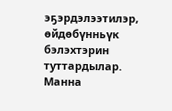эҕэрдэлээтилэр, өйдөбүнньүк бэлэхтэрин туттардылар. Манна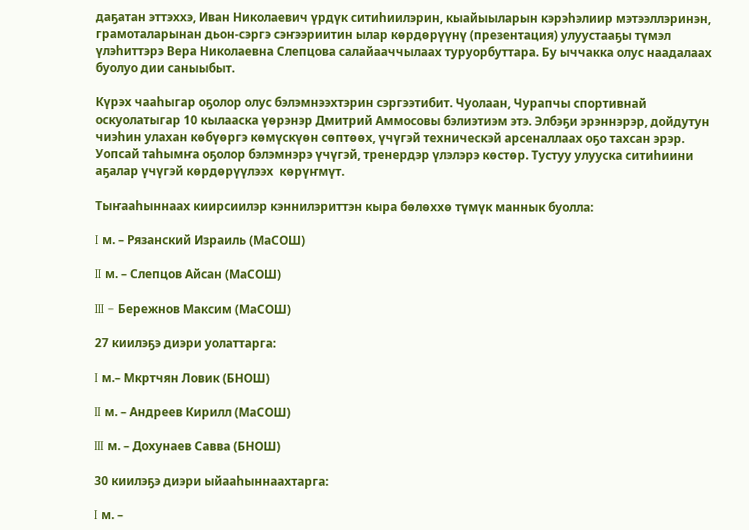даҕатан эттэххэ, Иван Николаевич үрдүк ситиһиилэрин, кыайыыларын кэрэһэлиир мэтээллэринэн, грамоталарынан дьон-сэргэ сэҥээриитин ылар көрдөрүүнү (презентация) улуустааҕы түмэл үлэһиттэрэ Вера Николаевна Слепцова салайааччылаах туруорбуттара. Бу ыччакка олус наадалаах буолуо дии саныыбыт.

Күрэх чааһыгар оҕолор олус бэлэмнээхтэрин сэргээтибит. Чуолаан, Чурапчы спортивнай оскуолатыгар 10 кылааска үөрэнэр Дмитрий Аммосовы бэлиэтиэм этэ. Элбэҕи эрэннэрэр, дойдутун чиэһин улахан көбүөргэ көмүскүөн сөптөөх, үчүгэй техническэй арсеналлаах оҕо тахсан эрэр. Уопсай таһымҥа оҕолор бэлэмнэрэ үчүгэй, тренердэр үлэлэрэ көстөр. Тустуу улууска ситиһиини аҕалар үчүгэй көрдөрүүлээх  көрүҥмүт.

Тыҥааһыннаах киирсиилэр кэннилэриттэн кыра бөлөххө түмүк маннык буолла:

I м. – Рязанский Израиль (МаСОШ)

II м. – Слепцов Айсан (МаСОШ)

III – Бережнов Максим (МаСОШ)

27 киилэҕэ диэри уолаттарга:

I м.– Мкртчян Ловик (БНОШ)

II м. – Андреев Кирилл (МаСОШ)

III м. – Дохунаев Савва (БНОШ)

30 киилэҕэ диэри ыйааһыннаахтарга:

I м. –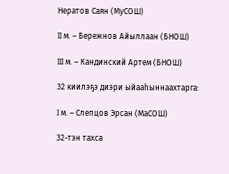Нератов Саян (МуСОШ)

II м. – Бережнов Айыллаан (БНОШ)

III м. – Кандинский Артем (БНОШ)

32 киилэҕэ диэри ыйааһыннаахтарга:

I м. – Слепцов Эрсан (МаСОШ)

32-тэн тахса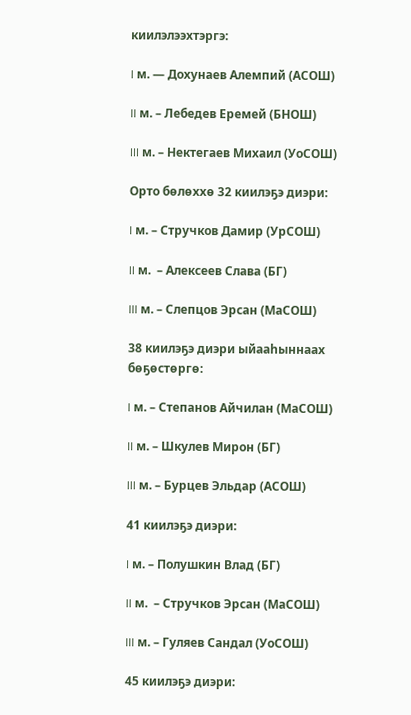киилэлээхтэргэ:

I м. — Дохунаев Алемпий (АСОШ)

II м. – Лебедев Еремей (БНОШ)

III м. – Нектегаев Михаил (УоСОШ)

Орто бөлөххө 32 киилэҕэ диэри:

I м. – Стручков Дамир (УрСОШ)

II м.  – Алексеев Слава (БГ)

III м. – Слепцов Эрсан (МаСОШ)

38 киилэҕэ диэри ыйааһыннаах бөҕөстөргө:

I м. – Степанов Айчилан (МаСОШ)

II м. – Шкулев Мирон (БГ)

III м. – Бурцев Эльдар (АСОШ)

41 киилэҕэ диэри:

I м. – Полушкин Влад (БГ)

II м.  – Стручков Эрсан (МаСОШ)

III м. – Гуляев Сандал (УоСОШ)

45 киилэҕэ диэри: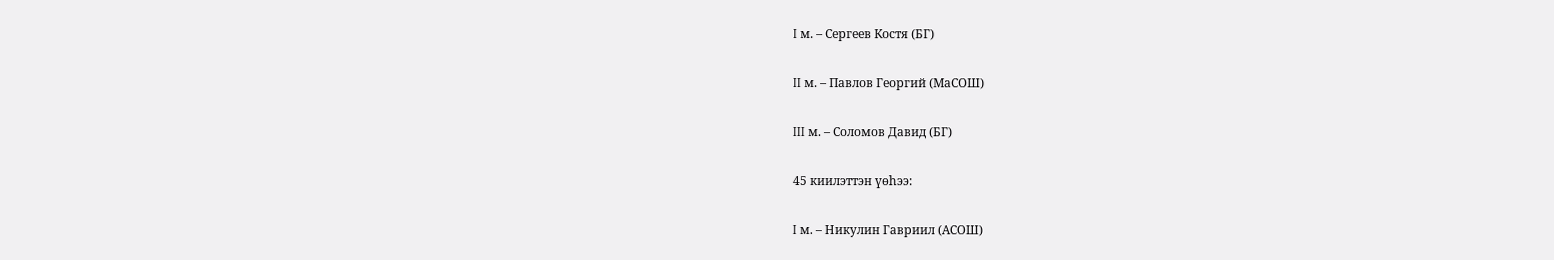I м. – Сергеев Костя (БГ)

II м. – Павлов Георгий (МаСОШ)

III м. – Соломов Давид (БГ)

45 киилэттэн үөһээ:

I м. – Никулин Гавриил (АСОШ)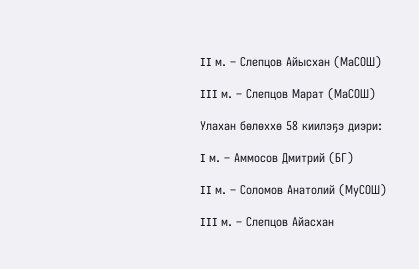II м. – Слепцов Айысхан (МаСОШ)

III м. – Слепцов Марат (МаСОШ)

Улахан бөлөххө 58 киилэҕэ диэри:

I м. – Аммосов Дмитрий (БГ)

II м. – Соломов Анатолий (МуСОШ)

III м. – Слепцов Айасхан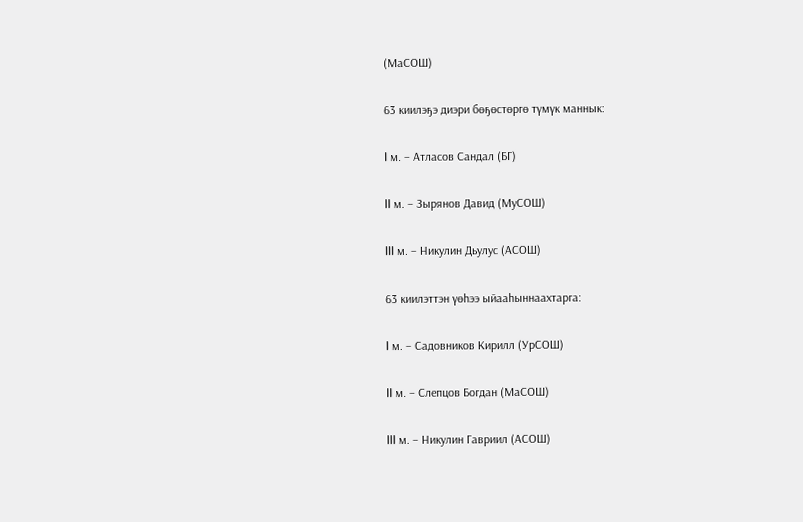(МаСОШ)

63 киилэҕэ диэри бөҕөстөргө түмүк маннык:

I м. – Атласов Сандал (БГ)

II м. – Зырянов Давид (МуСОШ)

III м. – Никулин Дьулус (АСОШ)

63 киилэттэн үөһээ ыйааһыннаахтарга:

I м. – Садовников Кирилл (УрСОШ)

II м. – Слепцов Богдан (МаСОШ)

III м. – Никулин Гавриил (АСОШ)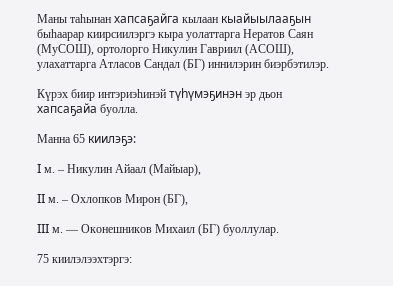Маны таһынан хапсаҕайга кылаан кыайыылааҕын быһаарар киирсиилэргэ кыра уолаттарга Нератов Саян (МуСОШ), ортолорго Никулин Гавриил (АСОШ), улахаттарга Атласов Сандал (БГ) иннилэрин биэрбэтилэр.

Күрэх биир интэриэһинэй түһүмэҕинэн эр дьон хапсаҕайа буолла.

Манна 65 киилэҕэ:

I м. – Никулин Айаал (Майыар),

II м. – Охлопков Мирон (БГ),

III м. — Оконешников Михаил (БГ) буоллулар.

75 киилэлээхтэргэ: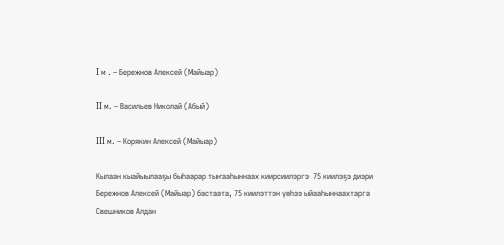I м . – Бережнов Алексей (Майыар)

II м. – Васильев Николай (Абый)

III м. – Корякин Алексей (Майыар)

Кылаан кыайыылааҕы быһаарар тыҥааһыннаах киирсиилэргэ  75 киилэҕэ диэри Бережнов Алексей (Майыар) бастаата, 75 киилэттэн үөһээ ыйааһыннаахтарга Свешников Алдан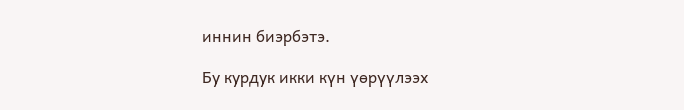иннин биэрбэтэ.

Бу курдук икки күн үөрүүлээх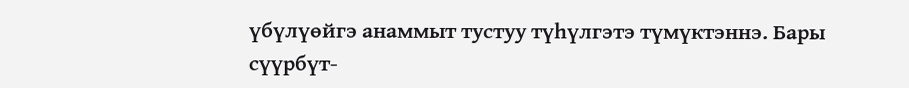үбүлүөйгэ анаммыт тустуу түһүлгэтэ түмүктэннэ. Бары сүүрбүт-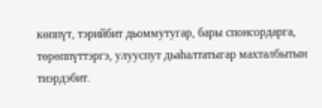көппүт, тэрийбит дьоммутугар, бары спонсордарга, төрөппүттэргэ, улууспут дьаһалтатыгар махталбытын тиэрдэбит.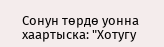Сонун төрдө уонна хаартыска: "Хотугу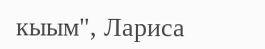кыым", Лариса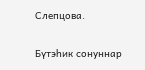Слепцова.

Бүтэһик сонуннар